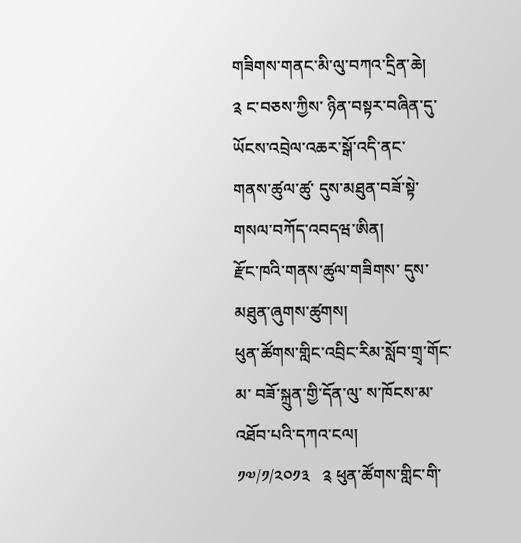གཟིགས་གནང་མི་ལུ་བཀའ་དྲིན་ཆེ།
༉ ང་བཅས་ཀྱིས་ ཉིན་བསྟར་བཞིན་དུ་
ཡོངས་འབྲེལ་འཆར་སྒོ་འདི་ནང་
གནས་ཚུལ་ཚུ་ དུས་མཐུན་བཟོ་སྟེ་ གསལ་བཀོད་འབདཝ་ཨིན།
རྫོང་ཁའི་གནས་ཚུལ་གཟིགས་ དུས་མཐུན་ཞུགས་ཚུགས།
ཕུན་ཚོགས་གླིང་འབྲིང་རིམ་སློབ་གྲྭ་གོང་མ་ བཟོ་སྐྲུན་གྱི་དོན་ལུ་ ས་ཁོངས་མ་འཐོབ་པའི་དཀའ་ངལ།
༡༧/༡/༢༠༡༣   ༉ ཕུན་ཚོགས་གླིང་གི་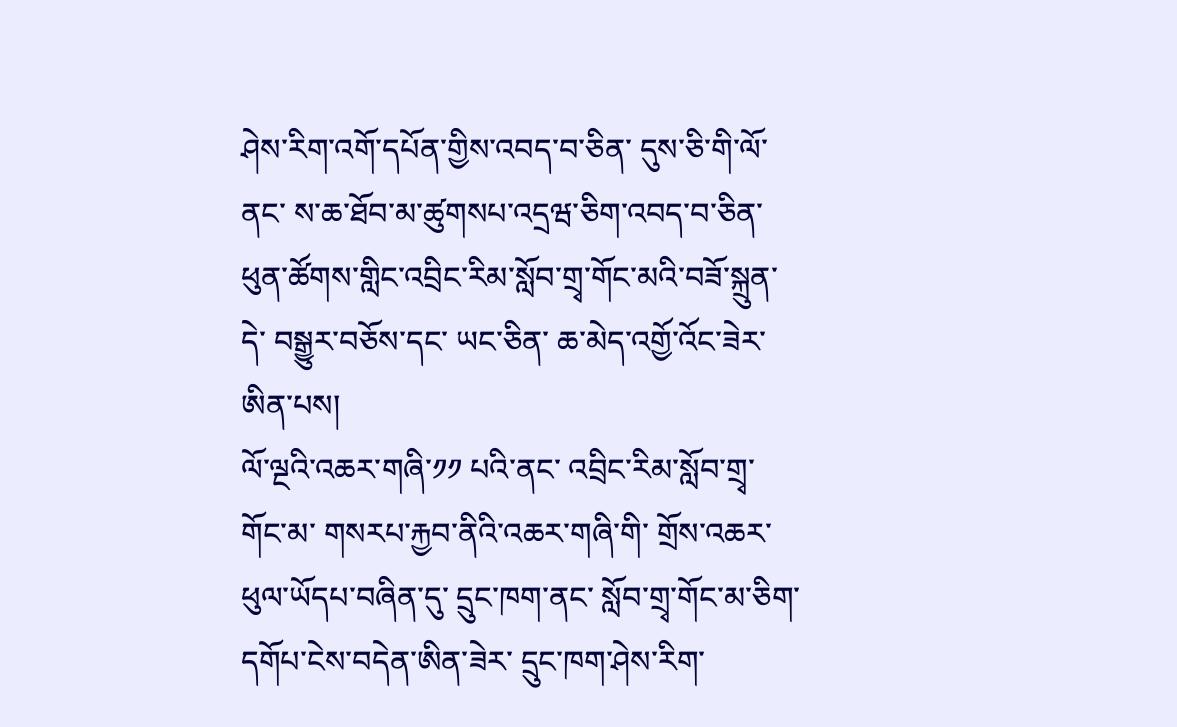ཤེས་རིག་འགོ་དཔོན་གྱིས་འབད་བ་ཅིན་ དུས་ཅི་གི་ལོ་ནང་ ས་ཆ་ཐོབ་མ་ཚུགསཔ་འདྲཝ་ཅིག་འབད་བ་ཅིན་ ཕུན་ཚོགས་གླིང་འབྲིང་རིམ་སློབ་གྲྭ་གོང་མའི་བཟོ་སྐྲུན་དེ་ བསྒྱུར་བཅོས་དང་ ཡང་ཅིན་ ཆ་མེད་འགྱོ་འོང་ཟེར་ཨིན་པས།
ལོ་ལྔའི་འཆར་གཞི་༡༡ པའི་ནང་ འབྲིང་རིམ་སློབ་གྲྭ་གོང་མ་ གསརཔ་རྐྱབ་ནིའི་འཆར་གཞི་གི་ གྲོས་འཆར་ཕུལ་ཡོདཔ་བཞིན་དུ་ དྲུང་ཁག་ནང་ སློབ་གྲྭ་གོང་མ་ཅིག་ དགོཔ་ངེས་བདེན་ཨིན་ཟེར་ དྲུང་ཁག་ཤེས་རིག་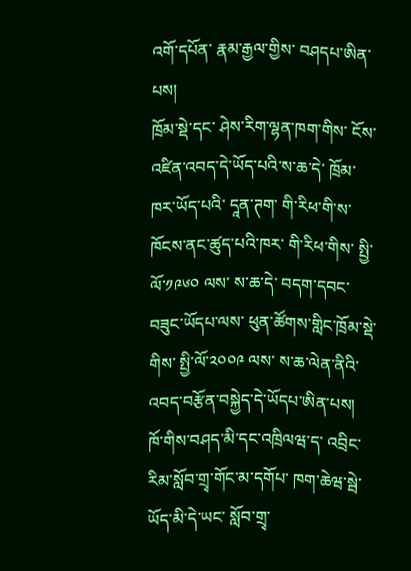འགོ་དཔོན་ རྣམ་རྒྱལ་གྱིས་ བཤདཔ་ཨིན་པས།
ཁྲོམ་སྡེ་དང་ ཤེས་རིག་ལྷན་ཁག་གིས་ ངོས་འཛིན་འབད་དེ་ཡོད་པའི་ས་ཆ་དེ་ ཁྲོམ་ཁར་ཡོད་པའི་ དཱན་ཊག་ གི་རིཕ་གི་ས་ཁོངས་ནང་ཚུད་པའི་ཁར་ གི་རིཕ་གིས་ སྤྱི་ལོ་༡༩༦༠ ལས་ ས་ཆ་དེ་ བདག་དབང་བཟུང་ཡོདཔ་ལས་ ཕུན་ཚོགས་གླིང་ཁྲོམ་སྡེ་གིས་ སྤྱི་ལོ་༢༠༠༩ ལས་ ས་ཆ་ལེན་ནིའི་འབད་བརྩོན་བསྐྱེད་དེ་ཡོདཔ་ཨིན་པས།
ཁོ་གིས་བཤད་མི་དང་འཁྲིལཝ་ད་ འབྲིང་རིམ་སློབ་གྲྭ་གོང་མ་དགོཔ་ ཁག་ཆེཝ་སྦེ་ཡོད་མི་དེ་ཡང་ སློབ་གྲྭ་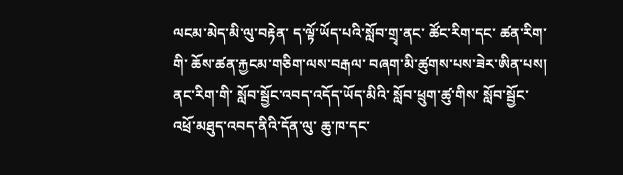ལངམ་མེད་མི་ལུ་བརྟེན་ ད་ལྟོ་ཡོད་པའི་སློབ་གྲྭ་ནང་ ཚོང་རིག་དང་ ཚན་རིག་གི་ ཆོས་ཚན་རྐྱངམ་གཅིག་ལས་བརྒལ་ བཞག་མི་ཚུགས་པས་ཟེར་ཨིན་པས།
ནང་རིག་གི་ སློབ་སྦྱོང་འབད་འདོད་ཡོད་མིའི་ སློབ་ཕྲུག་ཚུ་གིས་ སློབ་སྦྱོང་འཕྲོ་མཐུད་འབད་ནིའི་དོན་ལུ་ ཆུ་ཁ་དང་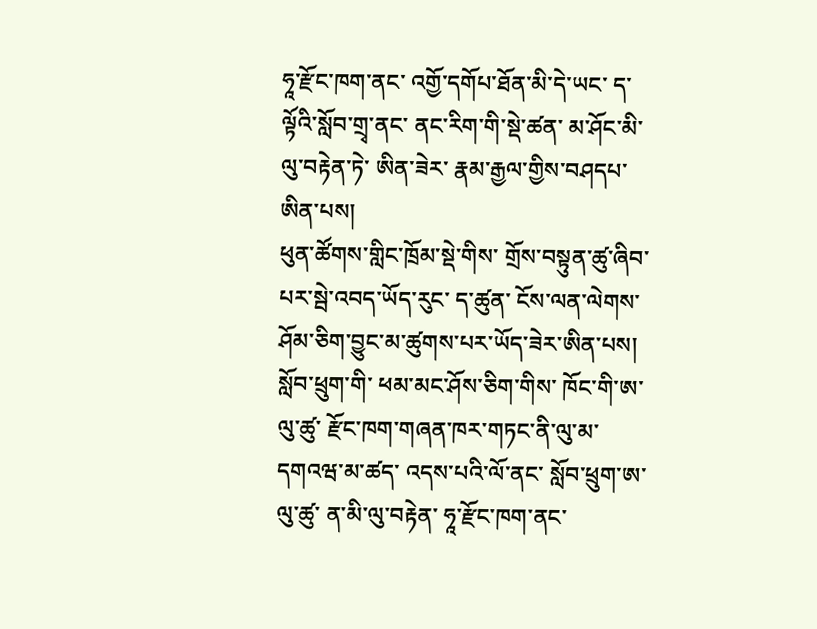ཧཱ་རྫོང་ཁག་ནང་ འགྱོ་དགོཔ་ཐོན་མི་དེ་ཡང་ ད་ལྟོའི་སློབ་གྲྭ་ནང་ ནང་རིག་གི་སྡེ་ཚན་ མ་ཤོང་མི་ལུ་བརྟེན་ཏེ་ ཨིན་ཟེར་ རྣམ་རྒྱལ་གྱིས་བཤདཔ་ཨིན་པས།
ཕུན་ཚོགས་གླིང་ཁྲོམ་སྡེ་གིས་ གྲོས་བསྟུན་ཚུ་ཞིབ་པར་སྦེ་འབད་ཡོད་རུང་ ད་ཚུན་ ངོས་ལན་ལེགས་ཤོམ་ཅིག་བྱུང་མ་ཚུགས་པར་ཡོད་ཟེར་ཨིན་པས།
སློབ་ཕྲུག་གི་ ཕམ་མང་ཤོས་ཅིག་གིས་ ཁོང་གི་ཨ་ལུ་ཚུ་ རྫོང་ཁག་གཞན་ཁར་གཏང་ནི་ལུ་མ་དགའཝ་མ་ཚད་ འདས་པའི་ལོ་ནང་ སློབ་ཕྲུག་ཨ་ལུ་ཚུ་ ན་མི་ལུ་བརྟེན་ ཧཱ་རྫོང་ཁག་ནང་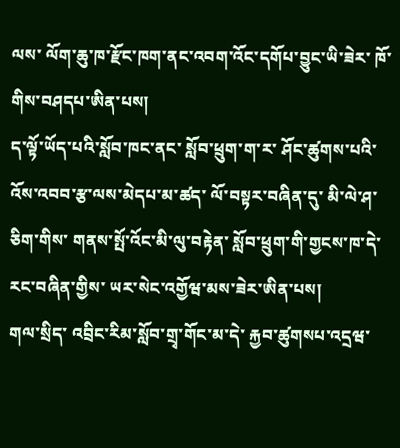ལས་ ལོག་ཆུ་ཁ་རྫོང་ཁག་ནང་འབག་འོང་དགོཔ་བྱུང་ཡི་ཟེར་ ཁོ་གིས་བཤདཔ་ཨིན་པས།
ད་ལྟོ་ཡོད་པའི་སློབ་ཁང་ནང་ སློབ་ཕྲུག་ག་ར་ ཤོང་ཚུགས་པའི་འོས་འབབ་རྩ་ལས་མེདཔ་མ་ཚད་ ལོ་བསྟར་བཞིན་དུ་ མི་ལེ་ཤ་ཅིག་གིས་ གནས་སྤོ་འོང་མི་ལུ་བརྟེན་ སློབ་ཕྲུག་གི་གྱངས་ཁ་དེ་ རང་བཞིན་གྱིས་ ཡར་སེང་འགྱོཝ་མས་ཟེར་ཨིན་པས།
གལ་སྲིད་ འབྲིང་རིམ་སློབ་གྲྭ་གོང་མ་དེ་ རྐྱབ་ཚུགསཔ་འདྲཝ་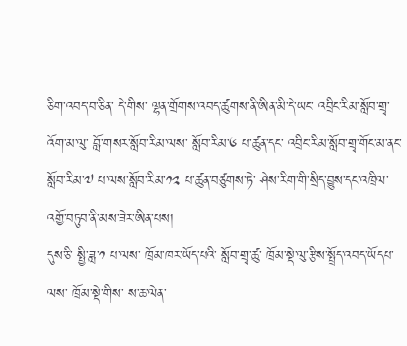ཅིག་འབད་བ་ཅིན་ དེ་གིས་ ལྷན་གྲོགས་འབད་ཚུགས་ནི་ཨིན་མི་དེ་ཡང་ འབྲིང་རིམ་སློབ་གྲྭ་འོག་མ་ལུ་ བློ་གསར་སློབ་རིམ་ལས་ སློབ་རིམ་༦ པ་ཚུན་དང་ འབྲིང་རིམ་སློབ་གྲྭ་གོང་མ་ནང་ སློབ་རིམ་༧ པ་ལས་སློབ་རིམ་༡༢ པ་ཚུན་བཙུགས་ཏེ་ ཤེས་རིག་གི་སྲིད་བྱུས་དང་འཁྲིལ་འགྱོ་བཏུབ་ནི་མས་ཟེར་ཨིན་པས།
དུས་ཅི་ སྤྱི་ཟླ་༡ པ་ལས་ ཁྲོམ་ཁར་ཡོད་པའི་ སློབ་གྲྭ་ཚུ་ ཁྲོམ་སྡེ་ལུ་རྩིས་སྤྲོད་འབད་ཡོདཔ་ལས་ ཁྲོམ་སྡེ་གིས་ ས་ཆ་ལེན་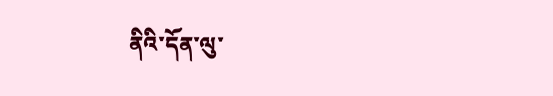ནིའི་དོན་ལུ་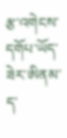རྩ་འགེངས་དགོཔ་ཡོད་ཟེར་ཨིནམ་ད་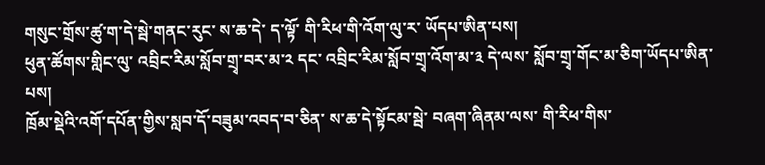གསུང་གྲོས་ཚུ་ག་དེ་སྦེ་གནང་རུང་ ས་ཆ་དེ་ ད་ལྟོ་ གི་རིཕ་གི་འོག་ལུ་ར་ ཡོདཔ་ཨིན་པས།
ཕུན་ཚོགས་གླིང་ལུ་ འབྲིང་རིམ་སློབ་གྲྭ་བར་མ་༢ དང་ འབྲིང་རིམ་སློབ་གྲྭ་འོག་མ་༣ དེ་ལས་ སློབ་གྲྭ་གོང་མ་ཅིག་ཡོདཔ་ཨིན་པས།
ཁྲོམ་སྡེའི་འགོ་དཔོན་གྱིས་སླབ་དོ་བཟུམ་འབད་བ་ཅིན་ ས་ཆ་དེ་སྟོངམ་སྦེ་ བཞག་ཞིནམ་ལས་ གི་རིཕ་གིས་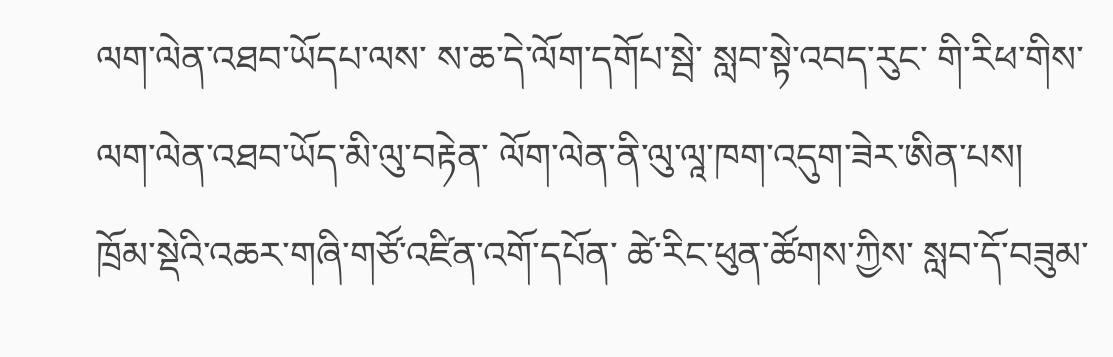ལག་ལེན་འཐབ་ཡོདཔ་ལས་ ས་ཆ་དེ་ལོག་དགོཔ་སྦེ་ སླབ་སྟེ་འབད་རུང་ གི་རིཕ་གིས་ལག་ལེན་འཐབ་ཡོད་མི་ལུ་བརྟེན་ ལོག་ལེན་ནི་ལུ་ལཱ་ཁག་འདུག་ཟེར་ཨིན་པས།
ཁྲོམ་སྡེའི་འཆར་གཞི་གཙོ་འཛིན་འགོ་དཔོན་ ཚེ་རིང་ཕུན་ཚོགས་ཀྱིས་ སླབ་དོ་བཟུམ་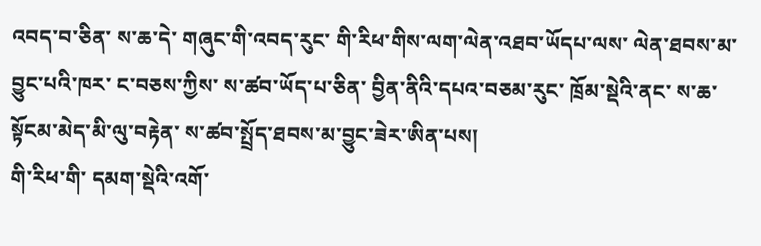འབད་བ་ཅིན་ ས་ཆ་དེ་ གཞུང་གི་འབད་རུང་ གི་རིཕ་གིས་ལག་ལེན་འཐབ་ཡོདཔ་ལས་ ལེན་ཐབས་མ་བྱུང་པའི་ཁར་ ང་བཅས་ཀྱིས་ ས་ཚབ་ཡོད་པ་ཅིན་ བྱིན་ནིའི་དཔའ་བཅམ་རུང་ ཁྲོམ་སྡེའི་ནང་ ས་ཆ་སྟོངམ་མེད་མི་ལུ་བརྟེན་ ས་ཚབ་སྤྲོད་ཐབས་མ་བྱུང་ཟེར་ཨིན་པས།
གི་རིཕ་གི་ དམག་སྡེའི་འགོ་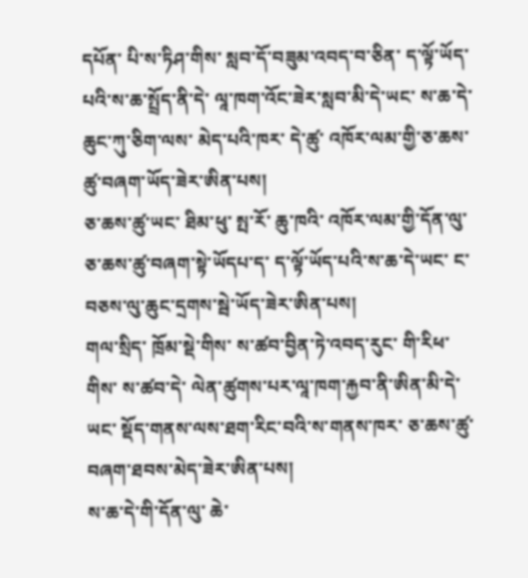དཔོན་ པི་ས་ཏིཤ་གིས་ སླབ་དོ་བཟུམ་འབད་བ་ཅིན་ ད་ལྟོ་ཡོད་པའི་ས་ཆ་སྤྲོད་ནི་དེ་ ལཱ་ཁག་འོང་ཟེར་སླབ་མི་དེ་ཡང་ ས་ཆ་དེ་ཆུང་ཀུ་ཅིག་ལས་ མེད་པའི་ཁར་ དེ་ཚུ་ འཁོར་ལམ་གྱི་ཅ་ཆས་ཚུ་བཞག་ཡོད་ཟེར་ཨིན་པས།
ཅ་ཆས་ཚུ་ཡང་ ཐིམ་ཕུ་ སྤ་རོ་ ཆུ་ཁའི་ འཁོར་ལམ་གྱི་དོན་ལུ་ ཅ་ཆས་ཚུ་བཞག་སྟེ་ཡོདཔ་ད་ ད་ལྟོ་ཡོད་པའི་ས་ཆ་དེ་ཡང་ ང་བཅས་ལུ་ཆུང་དྲགས་སྦེ་ཡོད་ཟེར་ཨིན་པས།
གལ་སྲིད་ ཁྲོམ་སྡེ་གིས་ ས་ཚབ་བྱིན་ཏེ་འབད་རུང་ གི་རིཕ་གིས་ ས་ཚབ་དེ་ ལེན་ཚུགས་པར་ལཱ་ཁག་རྐྱབ་ནི་ཨིན་མི་དེ་ཡང་ སྡོད་གནས་ལས་ཐག་རིང་བའི་ས་གནས་ཁར་ ཅ་ཆས་ཚུ་བཞག་ཐབས་མེད་ཟེར་ཨིན་པས།
ས་ཆ་དེ་གི་དོན་ལུ་ ཆེ་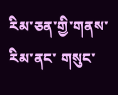རིམ་ཅན་གྱི་གནས་རིམ་ནང་ གསུང་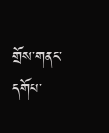གྲོས་གནང་དགོཔ་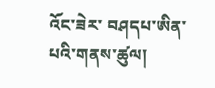འོང་ཟེར་ བཤདཔ་ཨིན་པའི་གནས་ཚུལ།